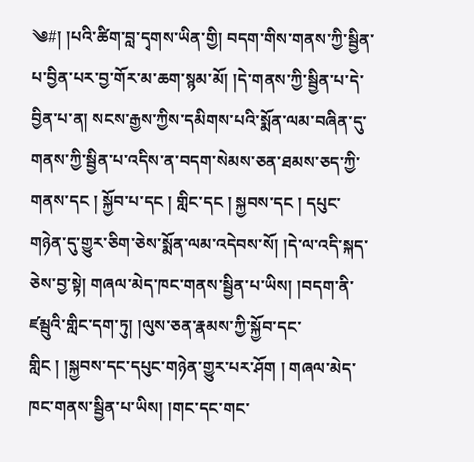༄#། །པའི་ཚིག་བླ་དྭགས་ཡིན་གྱི། བདག་གིས་གནས་ཀྱི་སྦྱིན་པ་བྱིན་པར་བྱ་གོར་མ་ཆག་སྙམ་མོ། །དེ་གནས་ཀྱི་སྦྱིན་པ་དེ་བྱིན་པ་ན། སངས་རྒྱས་ཀྱིས་དམིགས་པའི་སྨོན་ལམ་བཞིན་དུ་གནས་ཀྱི་སྦྱིན་པ་འདིས་ན་བདག་སེམས་ཅན་ཐམས་ཅད་ཀྱི་གནས་དང ། སྐྱོབ་པ་དང ། གླིང་དང ། སྐྱབས་དང ། དཔུང་གཉེན་དུ་གྱུར་ཅིག་ཅེས་སྨོན་ལམ་འདེབས་སོ། །དེ་ལ་འདི་སྐད་ཅེས་བྱ་སྟེ། གཞལ་མེད་ཁང་གནས་སྦྱིན་པ་ཡིས། །བདག་ནི་ཛམྦུའི་གླིང་དག་ཏུ། །ལུས་ཅན་རྣམས་ཀྱི་སྐྱོབ་དང་གླིང ། །སྐྱབས་དང་དཔུང་གཉེན་གྱུར་པར་ཤོག ། གཞལ་མེད་ཁང་གནས་སྦྱིན་པ་ཡིས། །གང་དང་གང་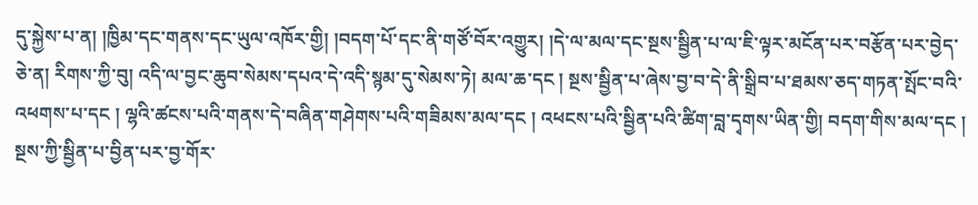དུ་སྐྱེས་པ་ན། །ཁྱིམ་དང་གནས་དང་ཡུལ་འཁོར་གྱི། །བདག་པོ་དང་ནི་གཙོ་བོར་འགྱུར། །དེ་ལ་མལ་དང་སྔས་སྦྱིན་པ་ལ་ཇི་ལྟར་མངོན་པར་བརྩོན་པར་བྱེད་ཅེ་ན། རིགས་ཀྱི་བུ། འདི་ལ་བྱང་ཆུབ་སེམས་དཔའ་དེ་འདི་སྙམ་དུ་སེམས་ཏེ། མལ་ཆ་དང ། སྔས་སྦྱིན་པ་ཞེས་བྱ་བ་དེ་ནི་སྒྲིབ་པ་ཐམས་ཅད་གཏན་སྤོང་བའི་འཕགས་པ་དང ། ལྷའི་ཚངས་པའི་གནས་དེ་བཞིན་གཤེགས་པའི་གཟིམས་མལ་དང ། འཕངས་པའི་སྦྱིན་པའི་ཚིག་བླ་དྭགས་ཡིན་གྱི། བདག་གིས་མལ་དང ། སྔས་ཀྱི་སྦྱིན་པ་བྱིན་པར་བྱ་གོར་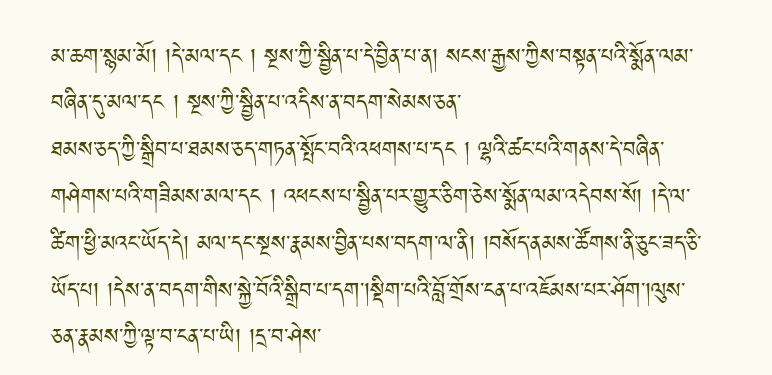མ་ཆག་སྙམ་མོ། །དེ་མལ་དང ། སྔས་ཀྱི་སྦྱིན་པ་དེ་བྱིན་པ་ན། སངས་རྒྱས་ཀྱིས་བསྟན་པའི་སྨོན་ལམ་བཞིན་དུ་མལ་དང ། སྔས་ཀྱི་སྦྱིན་པ་འདིས་ན་བདག་སེམས་ཅན་
ཐམས་ཅད་ཀྱི་སྒྲིབ་པ་ཐམས་ཅད་གཏན་སྤོང་བའི་འཕགས་པ་དང ། ལྷའི་ཚང་པའི་གནས་དེ་བཞིན་གཤེགས་པའི་གཟིམས་མལ་དང ། འཕངས་པ་སྦྱིན་པར་གྱུར་ཅིག་ཅེས་སྨོན་ལམ་འདེབས་སོ། །དེ་ལ་ཚིག་ཕྱི་མའང་ཡོད་དེ། མལ་དང་སྔས་རྣམས་བྱིན་པས་བདག་ལ་ནི། །བསོད་ནམས་ཚོགས་ནི་ཅུང་ཟད་ཅི་ཡོད་པ། །དེས་ན་བདག་གིས་སྐྱེ་བོའི་སྒྲིབ་པ་དག་།སྡིག་པའི་བློ་གྲོས་ངན་པ་འཇོམས་པར་ཤོག་།ལུས་ཅན་རྣམས་ཀྱི་ལྟ་བ་ངན་པ་ཡི། །དྲ་བ་ཤེས་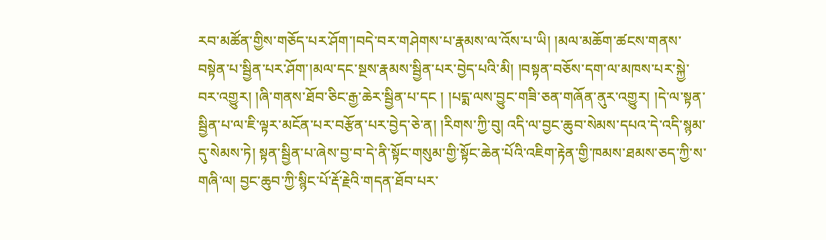རབ་མཚོན་གྱིས་གཅོད་པར་ཤོག་།བདེ་བར་གཤེགས་པ་རྣམས་ལ་འོས་པ་ཡི། །མལ་མཆོག་ཚངས་གནས་བསྟེན་པ་སྦྱིན་པར་ཤོག་།མལ་དང་སྔས་རྣམས་སྦྱིན་པར་བྱེད་པའི་མི། །བསྟན་བཅོས་དག་ལ་མཁས་པར་སྐྱེ་བར་འགྱུར། །ཞི་གནས་ཐོབ་ཅིང་རྒྱ་ཆེར་སྦྱིན་པ་དང ། །པདྨ་ལས་བྱུང་གཟི་ཅན་གཞོན་ནུར་འགྱུར། །དེ་ལ་སྟན་སྦྱིན་པ་ལ་ཇི་ལྟར་མངོན་པར་བརྩོན་པར་བྱེད་ཅེ་ན། །རིགས་ཀྱི་བུ། འདི་ལ་བྱང་ཆུབ་སེམས་དཔའ་དེ་འདི་སྙམ་དུ་སེམས་ཏེ། སྟན་སྦྱིན་པ་ཞེས་བྱ་བ་དེ་ནི་སྟོང་གསུམ་གྱི་སྟོང་ཆེན་པོའི་འཇིག་རྟེན་གྱི་ཁམས་ཐམས་ཅད་ཀྱི་ས་གཞི་ལ། བྱང་ཆུབ་ཀྱི་སྙིང་པོ་རྡོ་རྗེའི་གདན་ཐོབ་པར་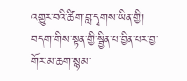འགྱུར་བའི་ཚིག་བླ་དྭགས་ཡིན་གྱི། བདག་གིས་སྟན་གྱི་སྦྱིན་པ་བྱིན་པར་བྱ་གོར་མ་ཆག་སྙམ་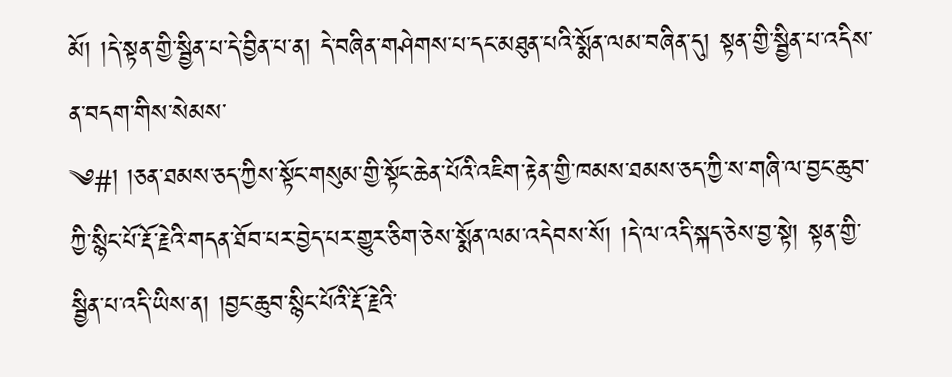མོ། །དེ་སྟན་གྱི་སྦྱིན་པ་དེ་བྱིན་པ་ན། དེ་བཞིན་གཤེགས་པ་དང་མཐུན་པའི་སྨོན་ལམ་བཞིན་དུ། སྟན་གྱི་སྦྱིན་པ་འདིས་ན་བདག་གིས་སེམས་
༄#། །ཅན་ཐམས་ཅད་ཀྱིས་སྟོང་གསུམ་གྱི་སྟོང་ཆེན་པོའི་འཇིག་རྟེན་གྱི་ཁམས་ཐམས་ཅད་ཀྱི་ས་གཞི་ལ་བྱང་ཆུབ་ཀྱི་སྙིང་པོ་རྡོ་རྗེའི་གདན་ཐོབ་པར་བྱེད་པར་གྱུར་ཅིག་ཅེས་སྨོན་ལམ་འདེབས་སོ། །དེ་ལ་འདི་སྐད་ཅེས་བྱ་སྟེ། སྟན་གྱི་སྦྱིན་པ་འདི་ཡིས་ན། །བྱང་ཆུབ་སྙིང་པོའི་རྡོ་རྗེའི་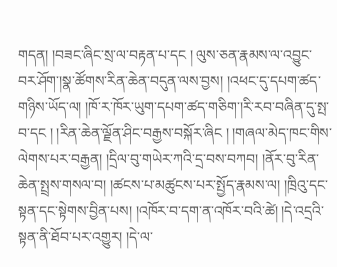གདན། །བཟང་ཞིང་སྲ་ལ་བརྟན་པ་དང ། ལུས་ཅན་རྣམས་ལ་འབྱུང་བར་ཤོག་།སྣ་ཚོགས་རིན་ཆེན་བདུན་ལས་བྱས། །འཕང་དུ་དཔག་ཚད་གཉིས་ཡོད་ལ། །ཁོ་ར་ཁོར་ཡུག་དཔག་ཚད་གཅིག་།རི་རབ་བཞིན་དུ་སྤ་བ་དང ། །རིན་ཆེན་ལྗོན་ཤིང་བརྒྱས་བསྐོར་ཞིང ། །གཞལ་མེད་ཁང་གིས་ལེགས་པར་བརྒྱན། །དྲིལ་བུ་གཡེར་ཀའི་དྲ་བས་བཀབ། །ནོར་བུ་རིན་ཆེན་སྤྲས་གསལ་བ། །ཚངས་པ་མཚུངས་པར་སྤྱོད་རྣམས་ལ། །ཁྲིའུ་དང་སྟན་དང་སྟེགས་བྱིན་པས། །འཁོར་བ་དག་ན་འཁོར་བའི་ཚེ། །དེ་འདྲའི་སྟན་ནི་ཐོབ་པར་འགྱུར། །དེ་ལ་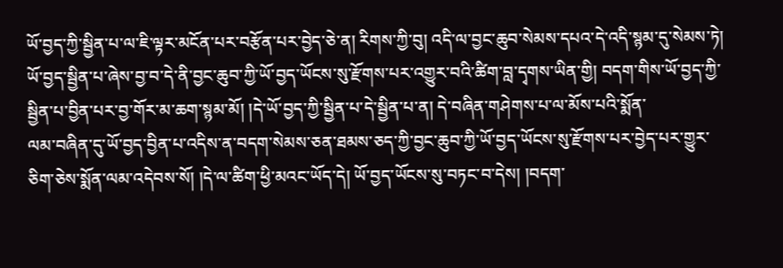ཡོ་བྱད་ཀྱི་སྦྱིན་པ་ལ་ཇི་ལྟར་མངོན་པར་བརྩོན་པར་བྱེད་ཅེ་ན། རིགས་ཀྱི་བུ། འདི་ལ་བྱང་ཆུབ་སེམས་དཔའ་དེ་འདི་སྙམ་དུ་སེམས་ཏེ། ཡོ་བྱད་སྦྱིན་པ་ཞེས་བྱ་བ་དེ་ནི་བྱང་ཆུབ་ཀྱི་ཡོ་བྱད་ཡོངས་སུ་རྫོགས་པར་འགྱུར་བའི་ཚིག་བླ་དྭགས་ཡིན་གྱི། བདག་གིས་ཡོ་བྱད་ཀྱི་སྦྱིན་པ་བྱིན་པར་བྱ་གོར་མ་ཆག་སྙམ་མོ། །དེ་ཡོ་བྱད་ཀྱི་སྦྱིན་པ་དེ་སྦྱིན་པ་ན། དེ་བཞིན་གཤེགས་པ་ལ་མོས་པའི་སྨོན་
ལམ་བཞིན་དུ་ཡོ་བྱད་བྱིན་པ་འདིས་ན་བདག་སེམས་ཅན་ཐམས་ཅད་ཀྱི་བྱང་ཆུབ་ཀྱི་ཡོ་བྱད་ཡོངས་སུ་རྫོགས་པར་བྱེད་པར་གྱུར་ཅིག་ཅེས་སྨོན་ལམ་འདེབས་སོ། །དེ་ལ་ཚིག་ཕྱི་མའང་ཡོད་དེ། ཡོ་བྱད་ཡོངས་སུ་བཏང་བ་དེས། །བདག་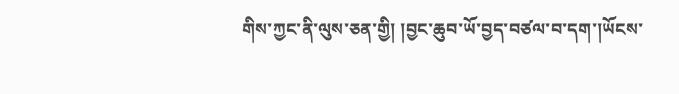གིས་ཀྱང་ནི་ལུས་ཅན་གྱི། །བྱང་ཆུབ་ཡོ་བྱད་བཙལ་བ་དག་།ཡོངས་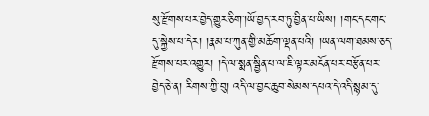སུ་རྫོགས་པར་བྱེད་གྱུར་ཅིག་།ཡོ་བྱད་རབ་ཏུ་བྱིན་པ་ཡིས། །གང་དང་གང་དུ་སྐྱེས་པ་དེར། །རྣམ་པ་ཀུན་གྱི་མཆོག་ལྡན་པའི། །ཡན་ལག་ཐམས་ཅད་རྫོགས་པར་འགྱུར། །དེ་ལ་སྨན་སྦྱིན་པ་ལ་ཇི་ལྟར་མངོན་པར་བརྩོན་པར་བྱེད་ཅེ་ན། རིགས་ཀྱི་བུ། འདི་ལ་བྱང་ཆུབ་སེམས་དཔའ་དེ་འདི་སྙམ་དུ་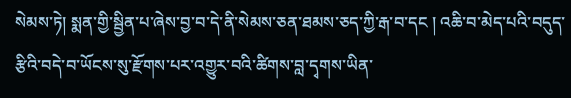སེམས་ཏེ། སྨན་གྱི་སྦྱིན་པ་ཞེས་བྱ་བ་དེ་ནི་སེམས་ཅན་ཐམས་ཅད་ཀྱི་རྒ་བ་དང ། འཆི་བ་མེད་པའི་བདུད་རྩིའི་བདེ་བ་ཡོངས་སུ་རྫོགས་པར་འགྱུར་བའི་ཚིགས་བླ་དྭགས་ཡིན་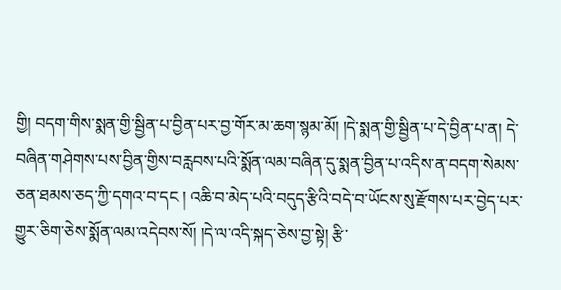གྱི། བདག་གིས་སྨན་གྱི་སྦྱིན་པ་བྱིན་པར་བྱ་གོར་མ་ཆག་སྙམ་མོ། །དེ་སྨན་གྱི་སྦྱིན་པ་དེ་བྱིན་པ་ན། དེ་བཞིན་གཤེགས་པས་བྱིན་གྱིས་བརླབས་པའི་སྨོན་ལམ་བཞིན་དུ་སྨན་བྱིན་པ་འདིས་ན་བདག་སེམས་ཅན་ཐམས་ཅད་ཀྱི་དགའ་བ་དང ། འཆི་བ་མེད་པའི་བདུད་རྩིའི་བདེ་བ་ཡོངས་སུ་རྫོགས་པར་བྱེད་པར་གྱུར་ཅིག་ཅེས་སྨོན་ལམ་འདེབས་སོ། །དེ་ལ་འདི་སྐད་ཅེས་བྱ་སྟེ། རྩི་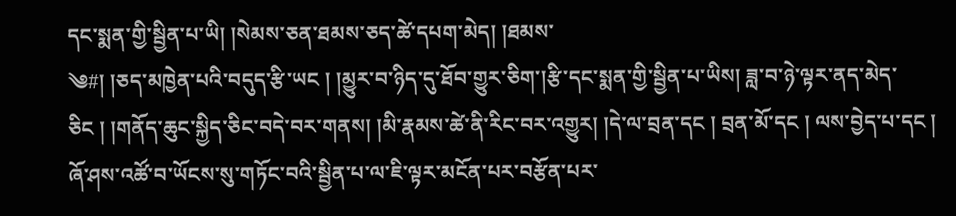དང་སྨན་གྱི་སྦྱིན་པ་ཡི། །སེམས་ཅན་ཐམས་ཅད་ཚེ་དཔག་མེད། །ཐམས་
༄#། །ཅད་མཁྱེན་པའི་བདུད་རྩི་ཡང ། །མྱུར་བ་ཉིད་དུ་ཐོབ་གྱུར་ཅིག་།རྩི་དང་སྨན་གྱི་སྦྱིན་པ་ཡིས། ཟླ་བ་ཉེ་ལྟར་ནད་མེད་ཅིང ། །གནོད་ཆུང་སྐྱིད་ཅིང་བདེ་བར་གནས། །མི་རྣམས་ཚེ་ནི་རིང་བར་འགྱུར། །དེ་ལ་བྲན་དང ། བྲན་མོ་དང ། ལས་བྱེད་པ་དང ། ཞོ་ཤས་འཚོ་བ་ཡོངས་སུ་གཏོང་བའི་སྦྱིན་པ་ལ་ཇི་ལྟར་མངོན་པར་བརྩོན་པར་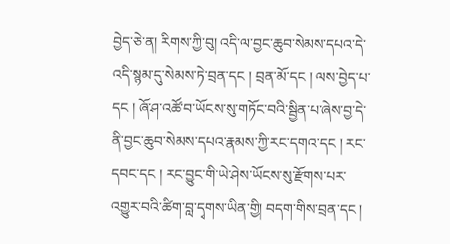བྱེད་ཅེ་ན། རིགས་ཀྱི་བུ། འདི་ལ་བྱང་ཆུབ་སེམས་དཔའ་དེ་འདི་སྙམ་དུ་སེམས་ཏེ་བྲན་དང ། བྲན་མོ་དང ། ལས་བྱེད་པ་དང ། ཞོ་ཤ་འཚོ་བ་ཡོངས་སུ་གཏོང་བའི་སྦྱིན་པ་ཞེས་བྱ་དེ་ནི་བྱང་ཆུབ་སེམས་དཔའ་རྣམས་ཀྱི་རང་དགའ་དང ། རང་དབང་དང ། རང་བྱུང་གི་ཡེ་ཤེས་ཡོངས་སུ་རྫོགས་པར་འགྱུར་བའི་ཚིག་བླ་དྭགས་ཡིན་གྱི། བདག་གིས་བྲན་དང །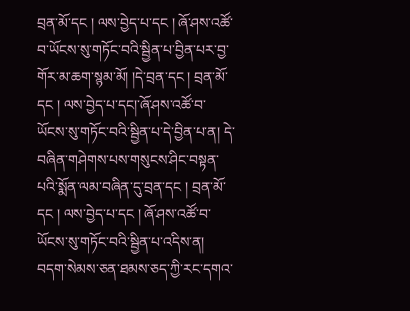བྲན་མོ་དང ། ལས་བྱེད་པ་དང ། ཞོ་ཤས་འཚོ་བ་ཡོངས་སུ་གཏོང་བའི་སྦྱིན་པ་བྱིན་པར་བྱ་གོར་མ་ཆག་སྙམ་མོ། །དེ་བྲན་དང ། བྲན་མོ་དང ། ལས་བྱེད་པ་དང།་ཞོ་ཤས་འཚོ་བ་ཡོངས་སུ་གཏོང་བའི་སྦྱིན་པ་དེ་བྱིན་པ་ན། དེ་བཞིན་གཤེགས་པས་གསུངས་ཤིང་བསྟན་པའི་སྨོན་ལམ་བཞིན་དུ་བྲན་དང ། བྲན་མོ་དང ། ལས་བྱེད་པ་དང ། ཞོ་ཤས་འཚོ་བ་ཡོངས་སུ་གཏོང་བའི་སྦྱིན་པ་འདིས་ན། བདག་སེམས་ཅན་ཐམས་ཅད་ཀྱི་རང་དགའ་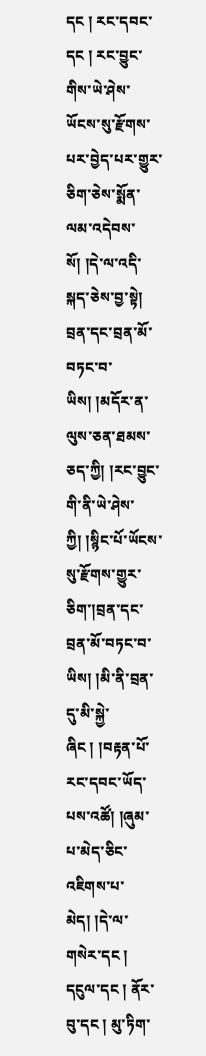དང ། རང་དབང་དང ། རང་བྱུང་གིས་ཡེ་ཤེས་
ཡོངས་སུ་རྫོགས་པར་བྱེད་པར་གྱུར་ཅིག་ཅེས་སྨོན་ལམ་འདེབས་སོ། །དེ་ལ་འདི་སྐད་ཅེས་བྱ་སྟེ། བྲན་དང་བྲན་མོ་བཏང་བ་ཡིས། །མདོར་ན་ལུས་ཅན་ཐམས་ཅད་ཀྱི། །རང་བྱུང་གི་ནི་ཡེ་ཤེས་ཀྱི། །སྙིང་པོ་ཡོངས་སུ་རྫོགས་གྱུར་ཅིག་།བྲན་དང་བྲན་མོ་བཏང་བ་ཡིས། །མི་ནི་བྲན་དུ་མི་སྐྱེ་ཞིང ། །བརྟན་པོ་རང་དབང་ཡོད་པས་འཚོ། །ཞུམ་པ་མེད་ཅིང་འཇིགས་པ་མེད། །དེ་ལ་གསེར་དང ། དངུལ་དང ། ནོར་བུ་དང ། མུ་ཏིག་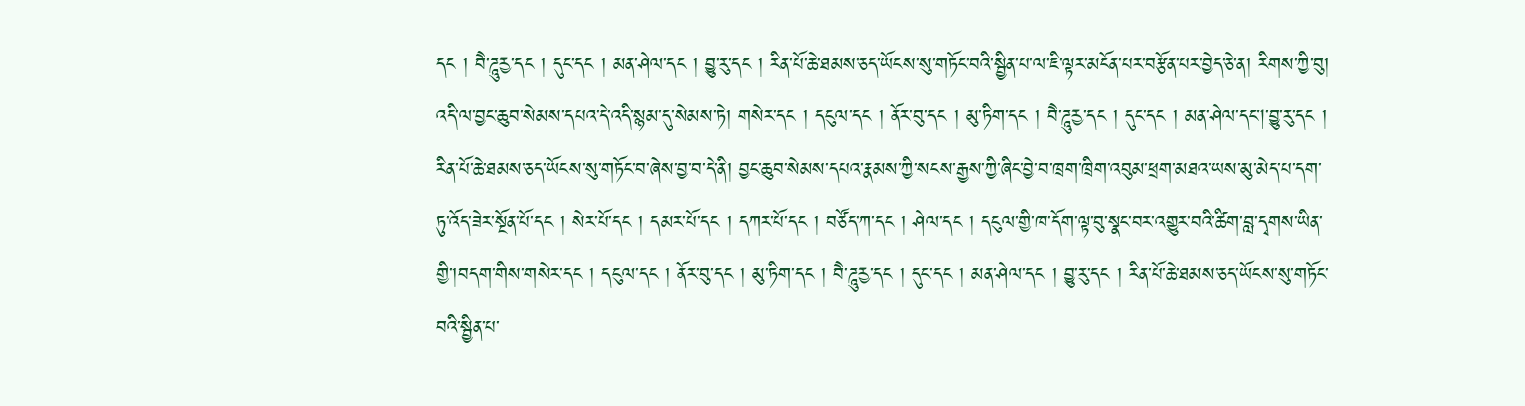དང ། བཻ་ཌཱུརྱ་དང ། དུང་དང ། མན་ཤེལ་དང ། བྱུ་རུ་དང ། རིན་པོ་ཆེ་ཐམས་ཅད་ཡོངས་སུ་གཏོང་བའི་སྦྱིན་པ་ལ་ཇི་ལྟར་མངོན་པར་བརྩོན་པར་བྱེད་ཅེ་ན། རིགས་ཀྱི་བུ། འདི་ལ་བྱང་ཆུབ་སེམས་དཔའ་དེ་འདི་སྙམ་དུ་སེམས་ཏེ། གསེར་དང ། དངུལ་དང ། ནོར་བུ་དང ། མུ་ཏིག་དང ། བཻ་ཌཱུརྱ་དང ། དུང་དང ། མན་ཤེལ་དང།་བྱུ་རུ་དང ། རིན་པོ་ཆེ་ཐམས་ཅད་ཡོངས་སུ་གཏོང་བ་ཞེས་བྱ་བ་དེ་ནི། བྱང་ཆུབ་སེམས་དཔའ་རྣམས་ཀྱི་སངས་རྒྱས་ཀྱི་ཞིང་བྱེ་བ་ཁྲག་ཁྲིག་འབུམ་ཕྲག་མཐའ་ཡས་མུ་མེད་པ་དག་ཏུ་འོད་ཟེར་སྔོན་པོ་དང ། སེར་པོ་དང ། དམར་པོ་དང ། དཀར་པོ་དང ། བཙོད་ཀ་དང ། ཤེལ་དང ། དངུལ་གྱི་ཁ་དོག་ལྟ་བུ་སྣང་བར་འགྱུར་བའི་ཚིག་བླ་དྭགས་ཡིན་གྱི་།བདག་གིས་གསེར་དང ། དངུལ་དང ། ནོར་བུ་དང ། མུ་ཏིག་དང ། བཻ་ཌཱུརྱ་དང ། དུང་དང ། མན་ཤེལ་དང ། བྱུ་རུ་དང ། རིན་པོ་ཆེ་ཐམས་ཅད་ཡོངས་སུ་གཏོང་བའི་སྦྱིན་པ་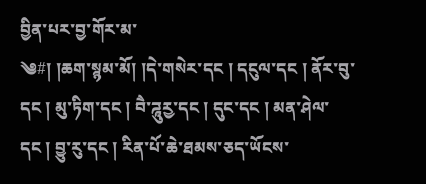བྱིན་པར་བྱ་གོར་མ་
༄#། །ཆག་སྙམ་མོ། །དེ་གསེར་དང ། དངུལ་དང ། ནོར་བུ་དང ། མུ་ཏིག་དང ། བཻ་ཌཱུརྱ་དང ། དུང་དང ། མན་ཤེལ་དང ། བྱུ་རུ་དང ། རིན་པོ་ཆེ་ཐམས་ཅད་ཡོངས་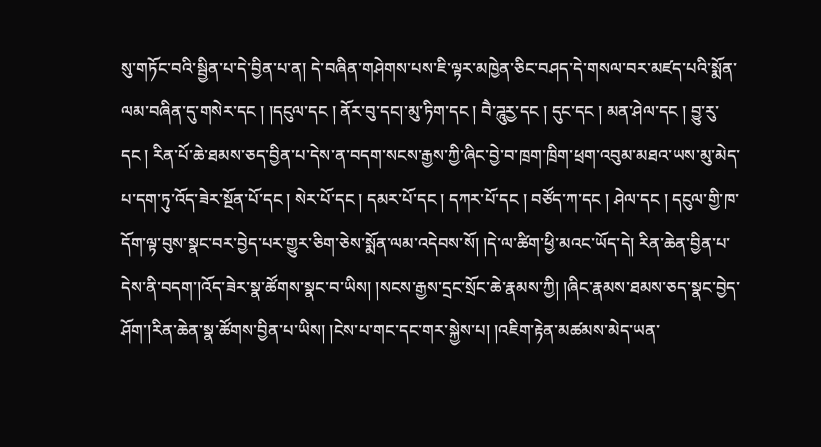སུ་གཏོང་བའི་སྦྱིན་པ་དེ་བྱིན་པ་ན། དེ་བཞིན་གཤེགས་པས་ཇི་ལྟར་མཁྱེན་ཅིང་བཤད་དེ་གསལ་བར་མཛད་པའི་སྨོན་ལམ་བཞིན་དུ་གསེར་དང ། །དངུལ་དང ། ནོར་བུ་དང།་མུ་ཏིག་དང ། བཻ་ཌཱུརྱ་དང ། དུང་དང ། མན་ཤེལ་དང ། བྱུ་རུ་དང ། རིན་པོ་ཆེ་ཐམས་ཅད་བྱིན་པ་དེས་ན་བདག་སངས་རྒྱས་ཀྱི་ཞིང་བྱེ་བ་ཁྲག་ཁྲིག་ཕྲག་འབུམ་མཐའ་ཡས་མུ་མེད་པ་དག་ཏུ་འོད་ཟེར་སྔོན་པོ་དང ། སེར་པོ་དང ། དམར་པོ་དང ། དཀར་པོ་དང ། བཙོད་ཀ་དང ། ཤེལ་དང ། དངུལ་གྱི་ཁ་དོག་ལྟ་བུས་སྣང་བར་བྱེད་པར་གྱུར་ཅིག་ཅེས་སྨོན་ལམ་འདེབས་སོ། །དེ་ལ་ཚིག་ཕྱི་མའང་ཡོད་དེ། རིན་ཆེན་བྱིན་པ་དེས་ནི་བདག་།འོད་ཟེར་སྣ་ཚོགས་སྣང་བ་ཡིས། །སངས་རྒྱས་དྲང་སྲོང་ཆེ་རྣམས་ཀྱི། །ཞིང་རྣམས་ཐམས་ཅད་སྣང་བྱེད་ཤོག་།རིན་ཆེན་སྣ་ཚོགས་བྱིན་པ་ཡིས། །ངེས་པ་གང་དང་གར་སྐྱེས་པ། །འཇིག་རྟེན་མཚམས་མེད་ཡན་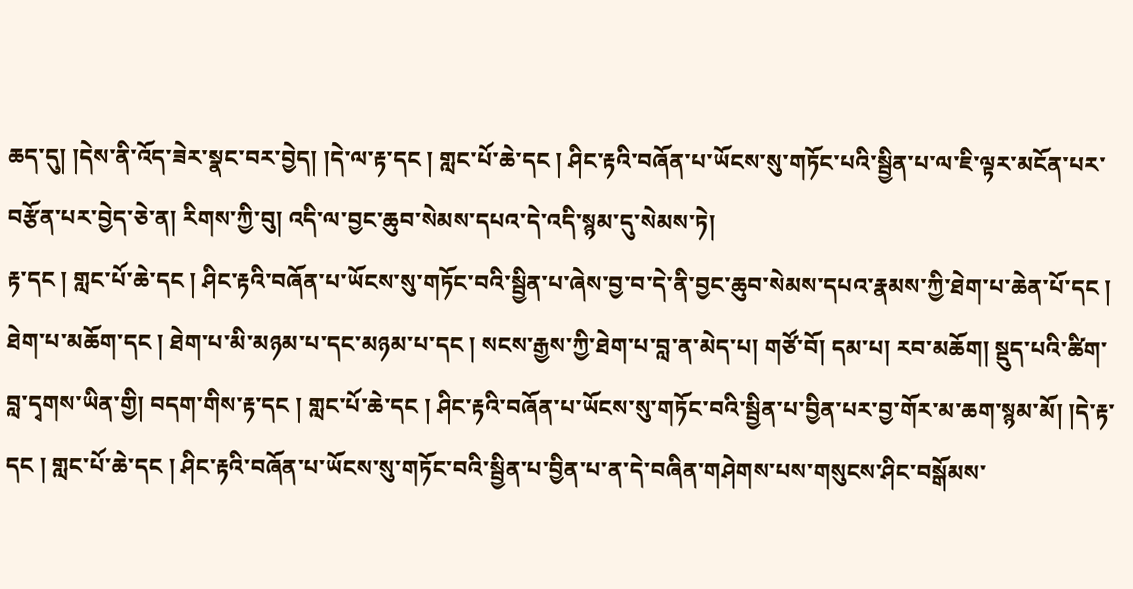ཆད་དུ། །དེས་ནི་འོད་ཟེར་སྣང་བར་བྱེད། །དེ་ལ་རྟ་དང ། གླང་པོ་ཆེ་དང ། ཤིང་རྟའི་བཞོན་པ་ཡོངས་སུ་གཏོང་པའི་སྦྱིན་པ་ལ་ཇི་ལྟར་མངོན་པར་བརྩོན་པར་བྱེད་ཅེ་ན། རིགས་ཀྱི་བུ། འདི་ལ་བྱང་ཆུབ་སེམས་དཔའ་དེ་འདི་སྙམ་དུ་སེམས་ཏེ།
རྟ་དང ། གླང་པོ་ཆེ་དང ། ཤིང་རྟའི་བཞོན་པ་ཡོངས་སུ་གཏོང་བའི་སྦྱིན་པ་ཞེས་བྱ་བ་དེ་ནི་བྱང་ཆུབ་སེམས་དཔའ་རྣམས་ཀྱི་ཐེག་པ་ཆེན་པོ་དང ། ཐེག་པ་མཆོག་དང ། ཐེག་པ་མི་མཉམ་པ་དང་མཉམ་པ་དང ། སངས་རྒྱས་ཀྱི་ཐེག་པ་བླ་ན་མེད་པ། གཙོ་བོ། དམ་པ། རབ་མཆོག། སྡུད་པའི་ཚིག་བླ་དྭགས་ཡིན་གྱི། བདག་གིས་རྟ་དང ། གླང་པོ་ཆེ་དང ། ཤིང་རྟའི་བཞོན་པ་ཡོངས་སུ་གཏོང་བའི་སྦྱིན་པ་བྱིན་པར་བྱ་གོར་མ་ཆག་སྙམ་མོ། །དེ་རྟ་དང ། གླང་པོ་ཆེ་དང ། ཤིང་རྟའི་བཞོན་པ་ཡོངས་སུ་གཏོང་བའི་སྦྱིན་པ་བྱིན་པ་ན་དེ་བཞིན་གཤེགས་པས་གསུངས་ཤིང་བསྒོམས་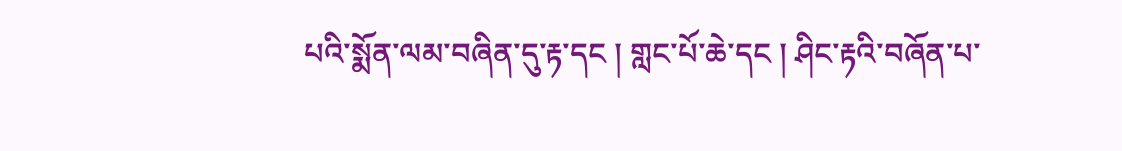པའི་སྨོན་ལམ་བཞིན་དུ་རྟ་དང ། གླང་པོ་ཆེ་དང ། ཤིང་རྟའི་བཞོན་པ་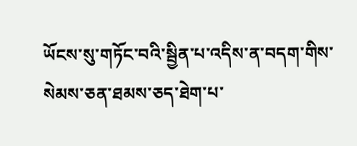ཡོངས་སུ་གཏོང་བའི་སྦྱིན་པ་འདིས་ན་བདག་གིས་སེམས་ཅན་ཐམས་ཅད་ཐེག་པ་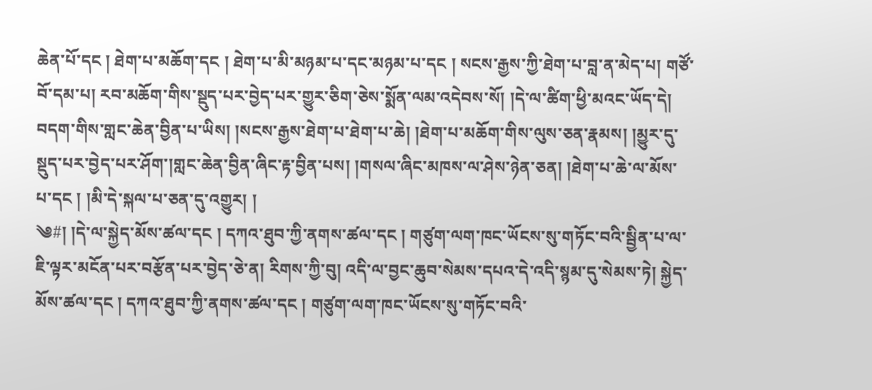ཆེན་པོ་དང ། ཐེག་པ་མཆོག་དང ། ཐེག་པ་མི་མཉམ་པ་དང་མཉམ་པ་དང ། སངས་རྒྱས་ཀྱི་ཐེག་པ་བླ་ན་མེད་པ། གཙོ་བོ་དམ་པ། རབ་མཆོག་གིས་སྡུད་པར་བྱེད་པར་གྱུར་ཅིག་ཅེས་སྨོན་ལམ་འདེབས་སོ། །དེ་ལ་ཚིག་ཕྱི་མའང་ཡོད་དེ། བདག་གིས་གླང་ཆེན་བྱིན་པ་ཡིས། །སངས་རྒྱས་ཐེག་པ་ཐེག་པ་ཆེ། །ཐེག་པ་མཆོག་གིས་ལུས་ཅན་རྣམས། །མྱུར་དུ་སྡུད་པར་བྱེད་པར་ཤོག་།གླང་ཆེན་བྱིན་ཞིང་རྟ་བྱིན་པས། །གསལ་ཞིང་མཁས་ལ་ཤེས་ཉེན་ཅན། །ཐེག་པ་ཆེ་ལ་མོས་པ་དང ། །མི་དེ་སྐལ་པ་ཅན་དུ་འགྱུར། །
༄#། །དེ་ལ་སྐྱེད་མོས་ཚལ་དང ། དཀའ་ཐུབ་ཀྱི་ནགས་ཚལ་དང ། གཙུག་ལག་ཁང་ཡོངས་སུ་གཏོང་བའི་སྦྱིན་པ་ལ་ཇི་ལྟར་མངོན་པར་བརྩོན་པར་བྱེད་ཅེ་ན། རིགས་ཀྱི་བུ། འདི་ལ་བྱང་ཆུབ་སེམས་དཔའ་དེ་འདི་སྙམ་དུ་སེམས་ཏེ། སྐྱེད་མོས་ཚལ་དང ། དཀའ་ཐུབ་ཀྱི་ནགས་ཚལ་དང ། གཙུག་ལག་ཁང་ཡོངས་སུ་གཏོང་བའི་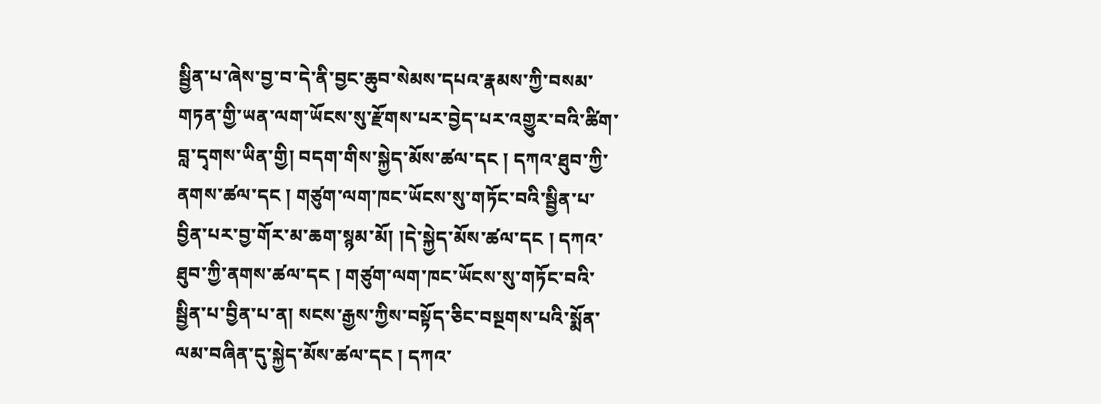སྦྱིན་པ་ཞེས་བྱ་བ་དེ་ནི་བྱང་ཆུབ་སེམས་དཔའ་རྣམས་ཀྱི་བསམ་གཏན་གྱི་ཡན་ལག་ཡོངས་སུ་རྫོགས་པར་བྱེད་པར་འགྱུར་བའི་ཚིག་བླ་དྭགས་ཡིན་གྱི། བདག་གིས་སྐྱེད་མོས་ཚལ་དང ། དཀའ་ཐུབ་ཀྱི་ནགས་ཚལ་དང ། གཙུག་ལག་ཁང་ཡོངས་སུ་གཏོང་བའི་སྦྱིན་པ་བྱིན་པར་བྱ་གོར་མ་ཆག་སྙམ་མོ། །དེ་སྐྱེད་མོས་ཚལ་དང ། དཀའ་ཐུབ་ཀྱི་ནགས་ཚལ་དང ། གཙུག་ལག་ཁང་ཡོངས་སུ་གཏོང་བའི་སྦྱིན་པ་བྱིན་པ་ན། སངས་རྒྱས་ཀྱིས་བསྟོད་ཅིང་བསྔགས་པའི་སྨོན་ལམ་བཞིན་དུ་སྐྱེད་མོས་ཚལ་དང ། དཀའ་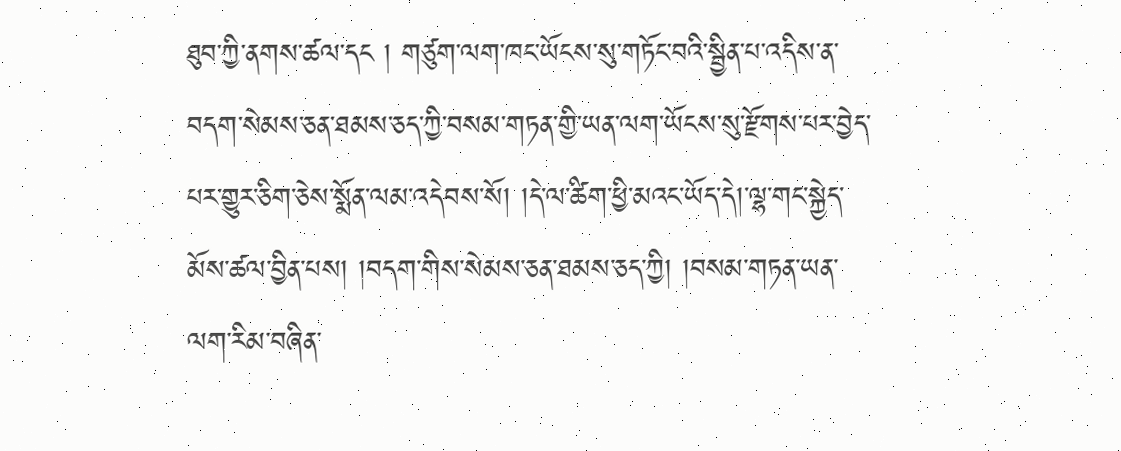ཐུབ་ཀྱི་ནགས་ཚལ་དང ། གཙུག་ལག་ཁང་ཡོངས་སུ་གཏོང་བའི་སྦྱིན་པ་འདིས་ན་བདག་སེམས་ཅན་ཐམས་ཅད་ཀྱི་བསམ་གཏན་གྱི་ཡན་ལག་ཡོངས་སུ་རྫོགས་པར་བྱེད་པར་གྱུར་ཅིག་ཅེས་སྨོན་ལམ་འདེབས་སོ། །དེ་ལ་ཚིག་ཕྱི་མའང་ཡོད་དེ།་ལྷ་གང་སྐྱེད་མོས་ཚལ་བྱིན་པས། །བདག་གིས་སེམས་ཅན་ཐམས་ཅད་ཀྱི། །བསམ་གཏན་ཡན་ལག་རིམ་བཞིན་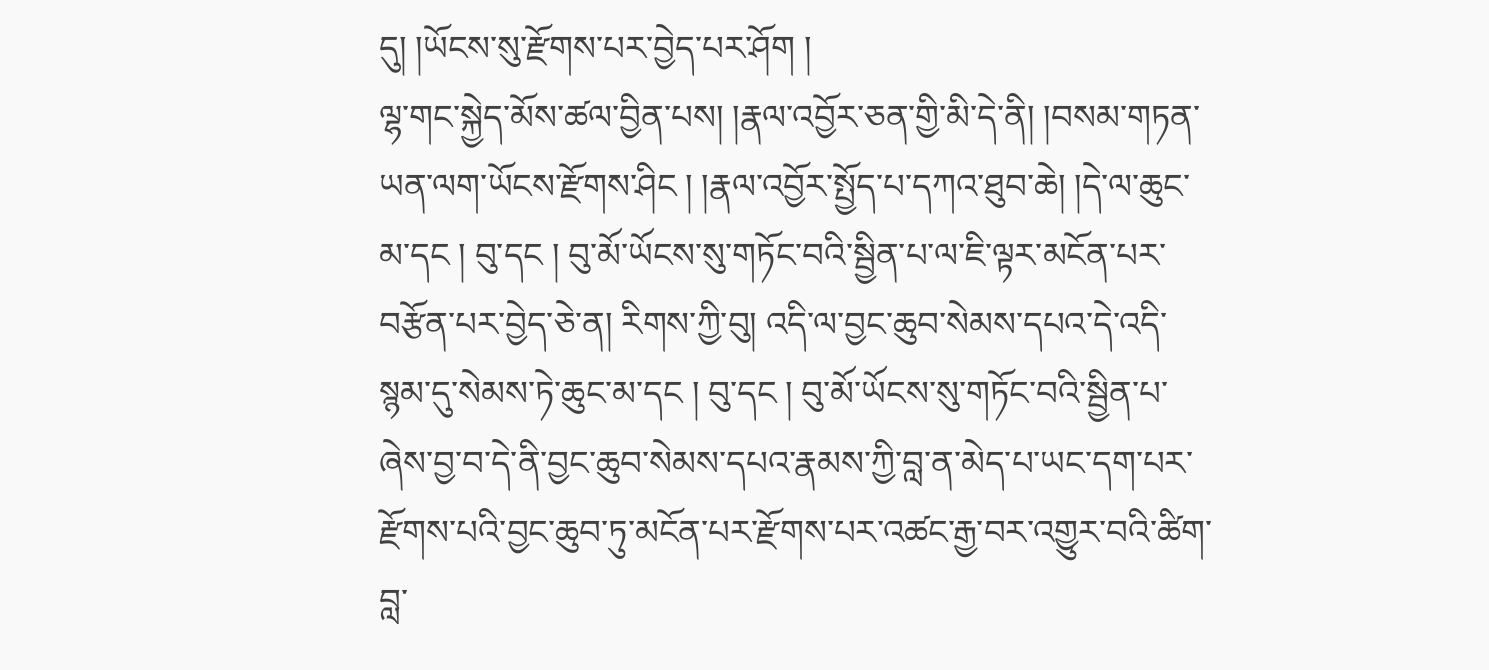དུ། །ཡོངས་སུ་རྫོགས་པར་བྱེད་པར་ཤོག །
ལྷ་གང་སྐྱེད་མོས་ཚལ་བྱིན་པས། །རྣལ་འབྱོར་ཅན་གྱི་མི་དེ་ནི། །བསམ་གཏན་ཡན་ལག་ཡོངས་རྫོགས་ཤིང ། །རྣལ་འབྱོར་སྤྱོད་པ་དཀའ་ཐུབ་ཆེ། །དེ་ལ་ཆུང་མ་དང ། བུ་དང ། བུ་མོ་ཡོངས་སུ་གཏོང་བའི་སྦྱིན་པ་ལ་ཇི་ལྟར་མངོན་པར་བརྩོན་པར་བྱེད་ཅེ་ན། རིགས་ཀྱི་བུ། འདི་ལ་བྱང་ཆུབ་སེམས་དཔའ་དེ་འདི་སྙམ་དུ་སེམས་ཏེ་ཆུང་མ་དང ། བུ་དང ། བུ་མོ་ཡོངས་སུ་གཏོང་བའི་སྦྱིན་པ་ཞེས་བྱ་བ་དེ་ནི་བྱང་ཆུབ་སེམས་དཔའ་རྣམས་ཀྱི་བླ་ན་མེད་པ་ཡང་དག་པར་རྫོགས་པའི་བྱང་ཆུབ་ཏུ་མངོན་པར་རྫོགས་པར་འཚང་རྒྱ་བར་འགྱུར་བའི་ཚིག་བླ་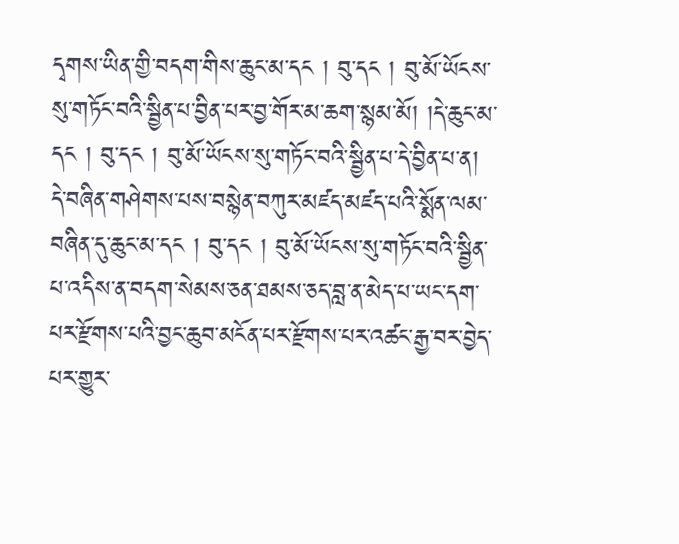དྭགས་ཡིན་གྱི་བདག་གིས་ཆུང་མ་དང ། བུ་དང ། བུ་མོ་ཡོངས་སུ་གཏོང་བའི་སྦྱིན་པ་བྱིན་པར་བྱ་གོར་མ་ཆག་སྙམ་མོ། །དེ་ཆུང་མ་དང ། བུ་དང ། བུ་མོ་ཡོངས་སུ་གཏོང་བའི་སྦྱིན་པ་དེ་བྱིན་པ་ན། དེ་བཞིན་གཤེགས་པས་བསྙེན་བཀུར་མཛད་མཛད་པའི་སྨོན་ལམ་བཞིན་དུ་ཆུང་མ་དང ། བུ་དང ། བུ་མོ་ཡོངས་སུ་གཏོང་བའི་སྦྱིན་པ་འདིས་ན་བདག་སེམས་ཅན་ཐམས་ཅད་བླ་ན་མེད་པ་ཡང་དག་པར་རྫོགས་པའི་བྱང་ཆུབ་མངོན་པར་རྫོགས་པར་འཚང་རྒྱ་བར་བྱེད་པར་གྱུར་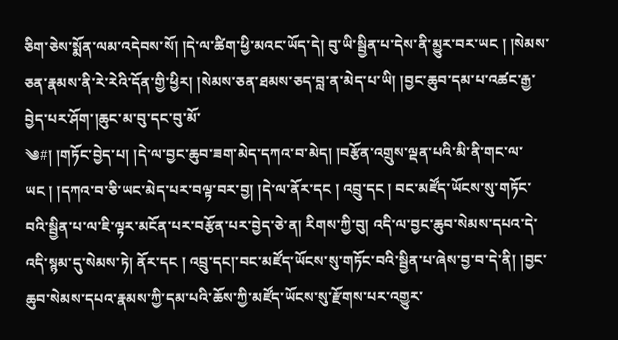ཅིག་ཅེས་སྨོན་ལམ་འདེབས་སོ། །དེ་ལ་ཚིག་ཕྱི་མའང་ཡོད་དེ། བུ་ཡི་སྦྱིན་པ་དེས་ནི་མྱུར་བར་ཡང ། །སེམས་ཅན་རྣམས་ནི་རེ་རེའི་དོན་གྱི་ཕྱིར། །སེམས་ཅན་ཐམས་ཅད་བླ་ན་མེད་པ་ཡི། །བྱང་ཆུབ་དམ་པ་འཚང་རྒྱ་བྱེད་པར་ཤོག་།ཆུང་མ་བུ་དང་བུ་མོ་
༄#། །གཏོང་བྱེད་པ། །དེ་ལ་བྱང་ཆུབ་ཟག་མེད་དཀའ་བ་མེད། །བརྩོན་འགྲུས་ལྡན་པའི་མི་ནི་གང་ལ་ཡང ། །དཀའ་བ་ཅི་ཡང་མེད་པར་བལྟ་བར་བྱ། །དེ་ལ་ནོར་དང ། འབྲུ་དང ། བང་མཛོད་ཡོངས་སུ་གཏོང་བའི་སྦྱིན་པ་ལ་ཇི་ལྟར་མངོན་པར་བརྩོན་པར་བྱེད་ཅེ་ན། རིགས་ཀྱི་བུ། འདི་ལ་བྱང་ཆུབ་སེམས་དཔའ་དེ་འདི་སྙམ་དུ་སེམས་ཏེ། ནོར་དང ། འབྲུ་དང།་བང་མཛོད་ཡོངས་སུ་གཏོང་བའི་སྦྱིན་པ་ཞེས་བྱ་བ་དེ་ནི། །བྱང་ཆུབ་སེམས་དཔའ་རྣམས་ཀྱི་དམ་པའི་ཆོས་ཀྱི་མཛོད་ཡོངས་སུ་རྫོགས་པར་འགྱུར་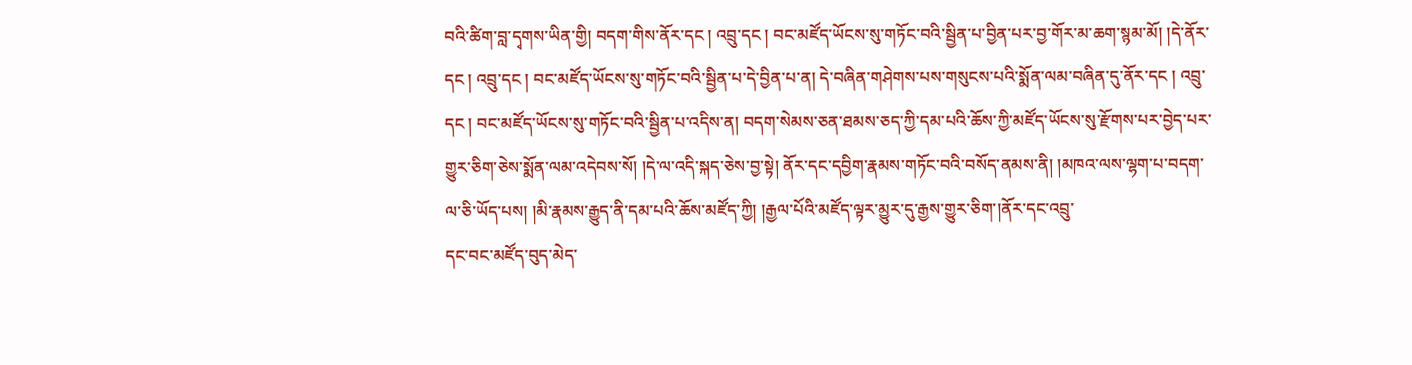བའི་ཚིག་བླ་དྭགས་ཡིན་གྱི། བདག་གིས་ནོར་དང ། འབྲུ་དང ། བང་མཛོད་ཡོངས་སུ་གཏོང་བའི་སྦྱིན་པ་བྱིན་པར་བྱ་གོར་མ་ཆག་སྙམ་མོ། །དེ་ནོར་དང ། འབྲུ་དང ། བང་མཛོད་ཡོངས་སུ་གཏོང་བའི་སྦྱིན་པ་དེ་བྱིན་པ་ན། དེ་བཞིན་གཤེགས་པས་གསུངས་པའི་སྨོན་ལམ་བཞིན་དུ་ནོར་དང ། འབྲུ་དང ། བང་མཛོད་ཡོངས་སུ་གཏོང་བའི་སྦྱིན་པ་འདིས་ན། བདག་སེམས་ཅན་ཐམས་ཅད་ཀྱི་དམ་པའི་ཆོས་ཀྱི་མཛོད་ཡོངས་སུ་རྫོགས་པར་བྱེད་པར་གྱུར་ཅིག་ཅེས་སྨོན་ལམ་འདེབས་སོ། །དེ་ལ་འདི་སྐད་ཅེས་བྱ་སྟེ། ནོར་དང་དབྱིག་རྣམས་གཏོང་བའི་བསོད་ནམས་ནི། །མཁའ་ལས་ལྷག་པ་བདག་ལ་ཅི་ཡོད་པས། །མི་རྣམས་རྒྱུད་ནི་དམ་པའི་ཆོས་མཛོད་ཀྱི། །རྒྱལ་པོའི་མཛོད་ལྟར་མྱུར་དུ་རྒྱས་གྱུར་ཅིག་།ནོར་དང་འབྲུ་
དང་བང་མཛོད་བུད་མེད་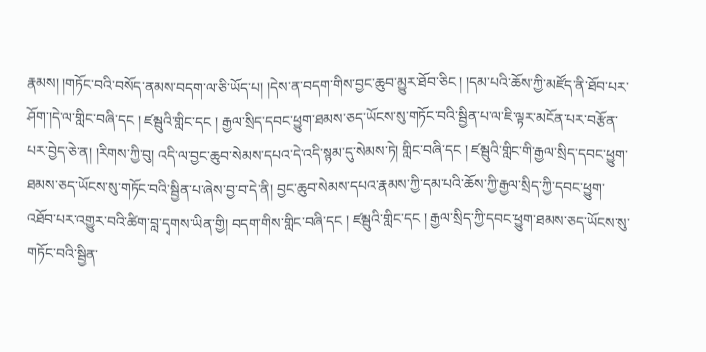རྣམས། །གཏོང་བའི་བསོད་ནམས་བདག་ལ་ཅི་ཡོད་པ། །དེས་ན་བདག་གིས་བྱང་ཆུབ་མྱུར་ཐོབ་ཅིང ། །དམ་པའི་ཆོས་ཀྱི་མཛོད་ནི་ཐོབ་པར་ཤོག་།དེ་ལ་གླིང་བཞི་དང ། ཛམྦུའི་གླིང་དང ། རྒྱལ་སྲིད་དབང་ཕྱུག་ཐམས་ཅད་ཡོངས་སུ་གཏོང་བའི་སྦྱིན་པ་ལ་ཇི་ལྟར་མངོན་པར་བརྩོན་པར་བྱེད་ཅེ་ན། །རིགས་ཀྱི་བུ། འདི་ལ་བྱང་ཆུབ་སེམས་དཔའ་དེ་འདི་སྙམ་དུ་སེམས་ཏེ། གླིང་བཞི་དང ། ཛམྦུའི་གླིང་གི་རྒྱལ་སྲིད་དབང་ཕྱུག་ཐམས་ཅད་ཡོངས་སུ་གཏོང་བའི་སྦྱིན་པ་ཞེས་བྱ་བ་དེ་ནི། བྱང་ཆུབ་སེམས་དཔའ་རྣམས་ཀྱི་དམ་པའི་ཆོས་ཀྱི་རྒྱལ་སྲིད་ཀྱི་དབང་ཕྱུག་འཐོབ་པར་འགྱུར་བའི་ཚིག་བླ་དྭགས་ཡིན་གྱི། བདག་གིས་གླིང་བཞི་དང ། ཛམྦུའི་གླིང་དང ། རྒྱལ་སྲིད་ཀྱི་དབང་ཕྱུག་ཐམས་ཅད་ཡོངས་སུ་གཏོང་བའི་སྦྱིན་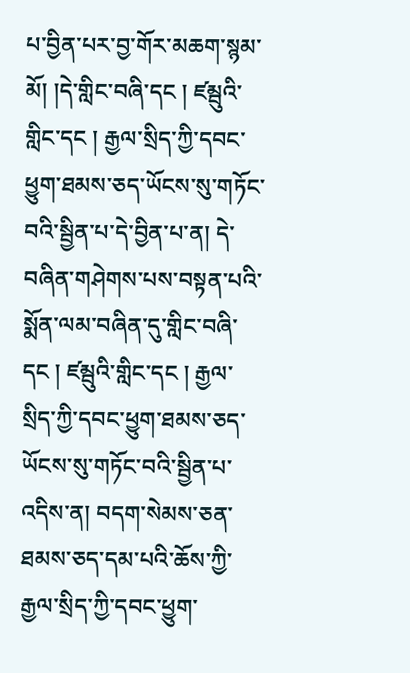པ་བྱིན་པར་བྱ་གོར་མཆག་སྙམ་མོ། །དེ་གླིང་བཞི་དང ། ཛམྦུའི་གླིང་དང ། རྒྱལ་སྲིད་ཀྱི་དབང་ཕྱུག་ཐམས་ཅད་ཡོངས་སུ་གཏོང་བའི་སྦྱིན་པ་དེ་བྱིན་པ་ན། དེ་བཞིན་གཤེགས་པས་བསྟན་པའི་སྨོན་ལམ་བཞིན་དུ་གླིང་བཞི་དང ། ཛམྦུའི་གླིང་དང ། རྒྱལ་སྲིད་ཀྱི་དབང་ཕྱུག་ཐམས་ཅད་ཡོངས་སུ་གཏོང་བའི་སྦྱིན་པ་འདིས་ན། བདག་སེམས་ཅན་ཐམས་ཅད་དམ་པའི་ཆོས་ཀྱི་རྒྱལ་སྲིད་ཀྱི་དབང་ཕྱུག་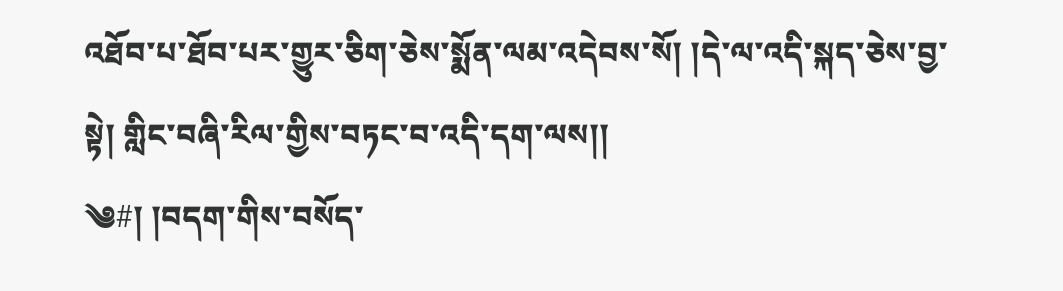འཐོབ་པ་ཐོབ་པར་གྱུར་ཅིག་ཅེས་སྨོན་ལམ་འདེབས་སོ། །དེ་ལ་འདི་སྐད་ཅེས་བྱ་སྟེ། གླིང་བཞི་རིལ་གྱིས་བཏང་བ་འདི་དག་ལས།།
༄#། །བདག་གིས་བསོད་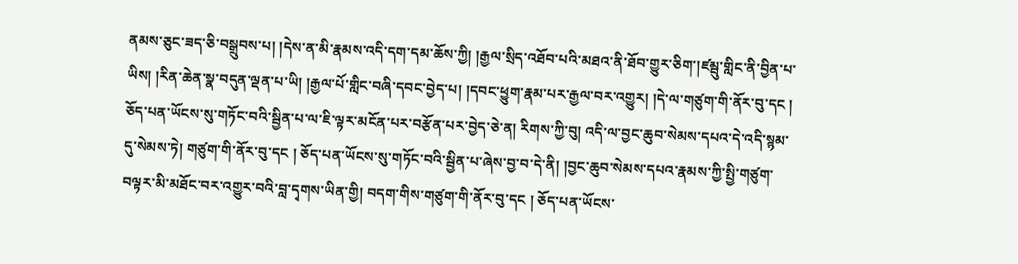ནམས་ཅུང་ཟད་ཅི་བསྒྲུབས་པ། །དེས་ན་མི་རྣམས་འདི་དག་དམ་ཆོས་ཀྱི། །རྒྱལ་སྲིད་འཐོབ་པའི་མཐའ་ནི་ཐོབ་གྱུར་ཅིག་།ཛམྦུ་གླིང་ནི་བྱིན་པ་ཡིས། །རིན་ཆེན་སྣ་བདུན་ལྡན་པ་ཡི། །རྒྱལ་པོ་གླིང་བཞི་དབང་བྱེད་པ། །དབང་ཕྱུག་རྣམ་པར་རྒྱལ་བར་འགྱུར། །དེ་ལ་གཙུག་གི་ནོར་བུ་དང ། ཅོད་པན་ཡོངས་སུ་གཏོང་བའི་སྦྱིན་པ་ལ་ཇི་ལྟར་མངོན་པར་བརྩོན་པར་བྱེད་ཅེ་ན། རིགས་ཀྱི་བུ། འདི་ལ་བྱང་ཆུབ་སེམས་དཔའ་དེ་འདི་སྙམ་དུ་སེམས་ཏེ། གཙུག་གི་ནོར་བུ་དང ། ཅོད་པན་ཡོངས་སུ་གཏོང་བའི་སྦྱིན་པ་ཞེས་བྱ་བ་དེ་ནི། །བྱང་ཆུབ་སེམས་དཔའ་རྣམས་ཀྱི་སྤྱི་གཙུག་བལྟར་མི་མཐོང་བར་འགྱུར་བའི་བླ་དྭགས་ཡིན་གྱི། བདག་གིས་གཙུག་གི་ནོར་བུ་དང ། ཅོད་པན་ཡོངས་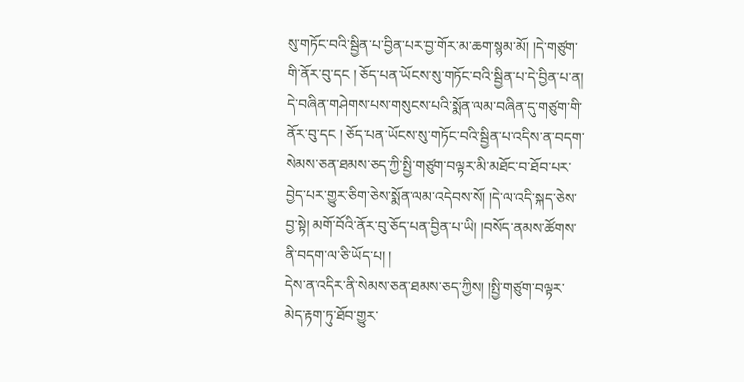སུ་གཏོང་བའི་སྦྱིན་པ་བྱིན་པར་བྱ་གོར་མ་ཆག་སྙམ་མོ། །དེ་གཙུག་གི་ནོར་བུ་དང ། ཅོད་པན་ཡོངས་སུ་གཏོང་བའི་སྦྱིན་པ་དེ་བྱིན་པ་ན། དེ་བཞིན་གཤེགས་པས་གསུངས་པའི་སྨོན་ལམ་བཞིན་དུ་གཙུག་གི་ནོར་བུ་དང ། ཅོད་པན་ཡོངས་སུ་གཏོང་བའི་སྦྱིན་པ་འདིས་ན་བདག་སེམས་ཅན་ཐམས་ཅད་ཀྱི་སྤྱི་གཙུག་བལྟར་མི་མཐོང་བ་ཐོབ་པར་བྱེད་པར་གྱུར་ཅིག་ཅེས་སྨོན་ལམ་འདེབས་སོ། །དེ་ལ་འདི་སྐད་ཅེས་བྱ་སྟེ། མགོ་བོའི་ནོར་བུ་ཅོད་པན་བྱིན་པ་ཡི། །བསོད་ནམས་ཚོགས་ནི་བདག་ལ་ཅི་ཡོད་པ། །
དེས་ན་འདིར་ནི་སེམས་ཅན་ཐམས་ཅད་ཀྱིས། །སྤྱི་གཙུག་བལྟར་མེད་རྟག་ཏུ་ཐོབ་གྱུར་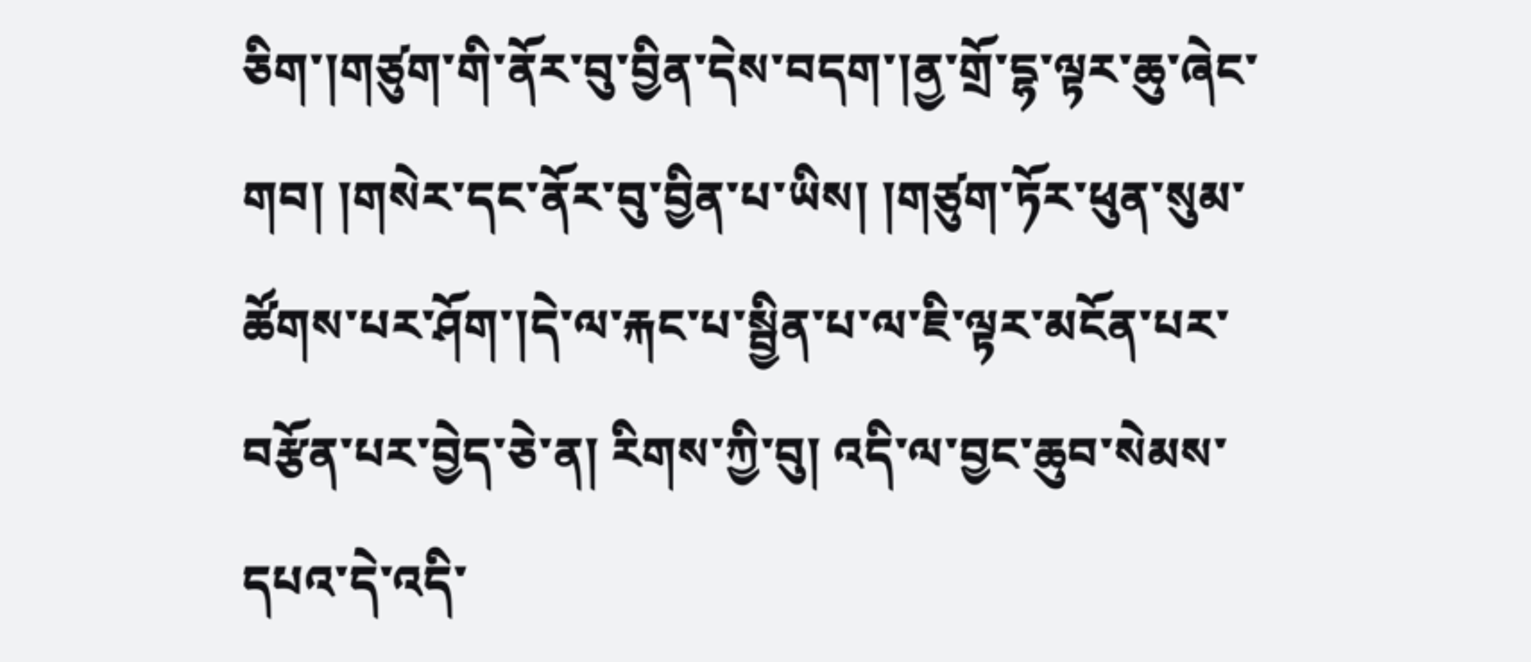ཅིག་།གཙུག་གི་ནོར་བུ་བྱིན་དེས་བདག་།ནྱ་གྲོ་དྷ་ལྟར་ཆུ་ཞེང་གབ། །གསེར་དང་ནོར་བུ་བྱིན་པ་ཡིས། །གཙུག་ཏོར་ཕུན་སུམ་ཚོགས་པར་ཤོག་།དེ་ལ་རྐང་པ་སྦྱིན་པ་ལ་ཇི་ལྟར་མངོན་པར་བརྩོན་པར་བྱེད་ཅེ་ན། རིགས་ཀྱི་བུ། འདི་ལ་བྱང་ཆུབ་སེམས་དཔའ་དེ་འདི་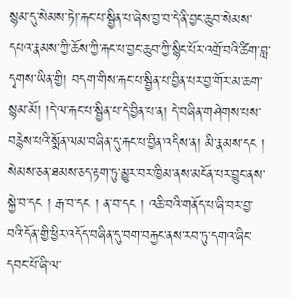སྙམ་དུ་སེམས་ཏེ།་རྐང་པ་སྦྱིན་པ་ཞེས་བྱ་བ་དེ་ནི་བྱང་ཆུབ་སེམས་དཔའ་རྣམས་ཀྱི་ཆོས་ཀྱི་རྐང་པ་བྱང་ཆུབ་ཀྱི་སྙིང་པོར་འགྲོ་བའི་ཚིག་བླ་དྭགས་ཡིན་གྱི། བདག་གིས་རྐང་པ་སྦྱིན་པ་བྱིན་པར་བྱ་གོར་མ་ཆག་སྙམ་མོ། །དེ་ལ་རྐང་པ་སྦྱིན་པ་དེ་བྱིན་པ་ན། དེ་བཞིན་གཤེགས་པས་བརྙེས་པའི་སྨོན་ལམ་བཞིན་དུ་རྐང་པ་བྱིན་འདིས་ན། མི་རྣམས་དང ། སེམས་ཅན་ཐམས་ཅད་རྟག་ཏུ་མྱུར་བར་ཁྱིམ་ནས་མངོན་པར་བྱུང་ནས་སྐྱེ་བ་དང ། རྒ་བ་དང ། ན་བ་དང ། འཆི་བའི་གནོད་པ་ཞི་བར་བྱ་བའི་དོན་གྱི་ཕྱིར་འདོད་བཞིན་དུ་བག་བརྐྱང་ནས་རབ་ཏུ་དགའ་ཞིང་དབང་པོ་ཞི་ལ་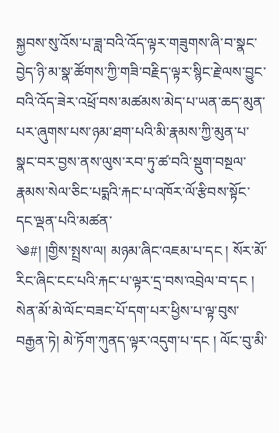སྐྱབས་སུ་འོས་པ་ཟླ་བའི་འོད་ལྟར་གཟུགས་ཞི་བ་སྣང་བྱེད་ཉི་མ་སྣ་ཚོགས་ཀྱི་གཟི་བརྗིད་ལྟར་སྙིང་རྗེ་ལས་བྱུང་བའི་འོད་ཟེར་འཕྲོ་བས་མཚམས་མེད་པ་ཡན་ཆད་མུན་པར་ཞུགས་པས་ཉམ་ཐག་པའི་མི་རྣམས་ཀྱི་མུན་པ་སྣང་བར་བྱས་ནས་ལུས་རབ་ཏུ་ཚ་བའི་སྡུག་བསྔལ་རྣམས་སེལ་ཅིང་པདྨའི་རྐང་པ་འཁོར་ལོ་རྩིབས་སྟོང་དང་ལྡན་པའི་མཚན་
༄#། །གྱིས་སྤྲས་ལ། མཉམ་ཞིང་འཇམ་པ་དང ། སོར་མོ་རིང་ཞིང་ངང་པའི་རྐང་པ་ལྟར་དྲ་བས་འབྲེལ་བ་དང ། སེན་མོ་མེ་ལོང་བཟང་པོ་དག་པར་ཕྱིས་པ་ལྟ་བུས་བརྒྱན་ཏེ། མེ་ཏོག་ཀུནད་ལྟར་འདུག་པ་དང ། ལོང་བུ་མི་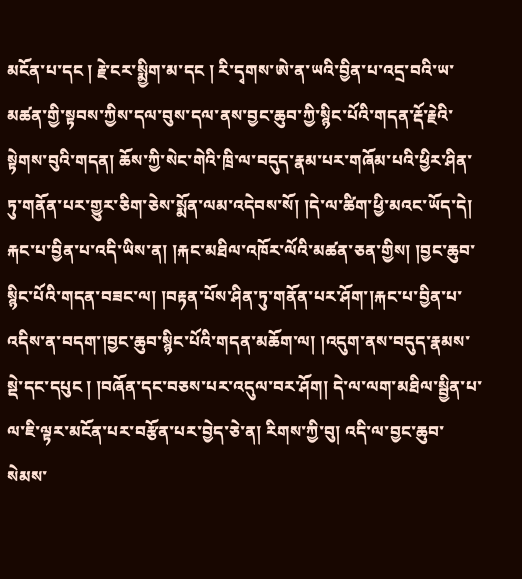མངོན་པ་དང ། རྗེ་ངར་སྨྱིག་མ་དང ། རི་དྭགས་ཨེ་ན་ཡའི་བྱིན་པ་འདྲ་བའི་ཡ་མཚན་གྱི་སྟབས་ཀྱིས་དལ་བུས་དལ་ནས་བྱང་ཆུབ་ཀྱི་སྙིང་པོའི་གདན་རྡོ་རྗེའི་སྟེགས་བུའི་གདན། ཆོས་ཀྱི་སེང་གེའི་ཁྲི་ལ་བདུད་རྣམ་པར་གཞོམ་པའི་ཕྱིར་ཤིན་ཏུ་གནོན་པར་གྱུར་ཅིག་ཅེས་སྨོན་ལམ་འདེབས་སོ། །དེ་ལ་ཚིག་ཕྱི་མའང་ཡོད་དེ། རྐང་པ་བྱིན་པ་འདི་ཡིས་ན། །རྐང་མཐིལ་འཁོར་ལོའི་མཚན་ཅན་གྱིས། །བྱང་ཆུབ་སྙིང་པོའི་གདན་བཟང་ལ། །བརྟན་པོས་ཤིན་ཏུ་གནོན་པར་ཤོག་།རྐང་པ་བྱིན་པ་འདིས་ན་བདག་།བྱང་ཆུབ་སྙིང་པོའི་གདན་མཆོག་ལ། །འདུག་ནས་བདུད་རྣམས་སྡེ་དང་དཔུང ། །བཞོན་དང་བཅས་པར་འདུལ་བར་ཤོག། དེ་ལ་ལག་མཐིལ་སྦྱིན་པ་ལ་ཇི་ལྟར་མངོན་པར་བརྩོན་པར་བྱེད་ཅེ་ན། རིགས་ཀྱི་བུ། འདི་ལ་བྱང་ཆུབ་སེམས་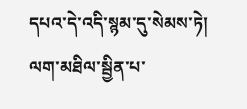དཔའ་དེ་འདི་སྙམ་དུ་སེམས་ཏེ། ལག་མཐིལ་སྦྱིན་པ་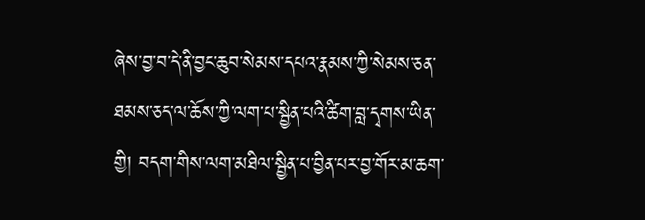ཞེས་བྱ་བ་དེ་ནི་བྱང་ཆུབ་སེམས་དཔའ་རྣམས་ཀྱི་སེམས་ཅན་ཐམས་ཅད་ལ་ཆོས་ཀྱི་ལག་པ་སྦྱིན་པའི་ཚིག་བླ་དྭགས་ཡིན་གྱི། བདག་གིས་ལག་མཐིལ་སྦྱིན་པ་བྱིན་པར་བྱ་གོར་མ་ཆག་